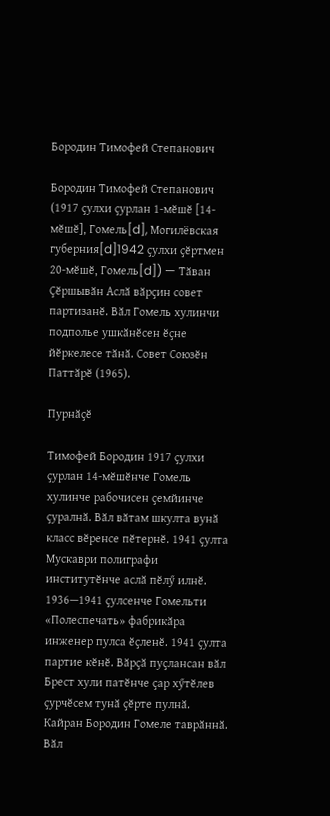Бородин Тимофей Степанович

Бородин Тимофей Степанович (1917 ҫулхи ҫурлан 1-мӗшӗ [14-мӗшӗ], Гомель[d], Могилёвская губерния[d]1942 ҫулхи ҫӗртмен 20-мӗшӗ, Гомель[d]) — Тӑван Ҫӗршывӑн Аслӑ вӑрҫин совет партизанӗ. Вӑл Гомель хулинчи подполье ушкӑнӗсен ӗҫне йӗркелесе тӑнӑ. Совет Союзӗн Паттӑрӗ (1965).

Пурнӑҫӗ

Тимофей Бородин 1917 ҫулхи ҫурлан 14-мӗшӗнче Гомель хулинче рабочисен ҫемйинче ҫуралнӑ. Вӑл вӑтам шкулта вунӑ класс вӗренсе пӗтернӗ. 1941 ҫулта Мускаври полиграфи институтӗнче аслӑ пӗлӳ илнӗ. 1936—1941 ҫулсенче Гомельти «Полеспечать» фабрикӑра инженер пулса ӗҫленӗ. 1941 ҫулта партие кӗнӗ. Вӑрҫӑ пуҫлансан вӑл Брест хули патӗнче ҫар хӳтӗлев ҫурчӗсем тунӑ ҫӗрте пулнӑ. Кайран Бородин Гомеле таврӑннӑ. Вӑл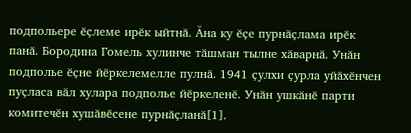подпольере ӗҫлеме ирӗк ыйтнӑ. Ӑна ку ӗҫе пурнӑҫлама ирӗк панӑ. Бородина Гомель хулинче тӑшман тылне хӑварнӑ. Унӑн подполье ӗҫне йӗркелемелле пулнӑ. 1941 ҫулхи ҫурла уйӑхӗнчен пуҫласа вӑл хулара подполье йӗркеленӗ. Унӑн ушкӑнӗ парти комитечӗн хушӑвӗсене пурнӑҫланӑ[1].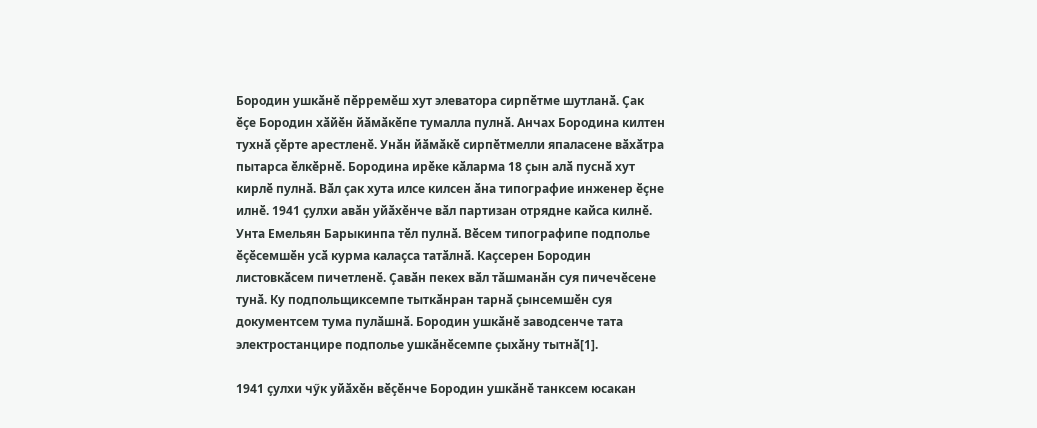Бородин ушкӑнӗ пӗрремӗш хут элеватора сирпӗтме шутланӑ. Ҫак ӗҫе Бородин хӑйӗн йӑмӑкӗпе тумалла пулнӑ. Анчах Бородина килтен тухнӑ ҫӗрте арестленӗ. Унӑн йӑмӑкӗ сирпӗтмелли япаласене вӑхӑтра пытарса ӗлкӗрнӗ. Бородина ирӗке кӑларма 18 ҫын алӑ пуснӑ хут кирлӗ пулнӑ. Вӑл ҫак хута илсе килсен ӑна типографие инженер ӗҫне илнӗ. 1941 ҫулхи авӑн уйӑхӗнче вӑл партизан отрядне кайса килнӗ. Унта Емельян Барыкинпа тӗл пулнӑ. Вӗсем типографипе подполье ӗҫӗсемшӗн усӑ курма калаҫса татӑлнӑ. Каҫсерен Бородин листовкӑсем пичетленӗ. Ҫавӑн пекех вӑл тӑшманӑн суя пичечӗсене тунӑ. Ку подпольщиксемпе тыткӑнран тарнӑ ҫынсемшӗн суя документсем тума пулӑшнӑ. Бородин ушкӑнӗ заводсенче тата электростанцире подполье ушкӑнӗсемпе ҫыхӑну тытнӑ[1].

1941 ҫулхи чӳк уйӑхӗн вӗҫӗнче Бородин ушкӑнӗ танксем юсакан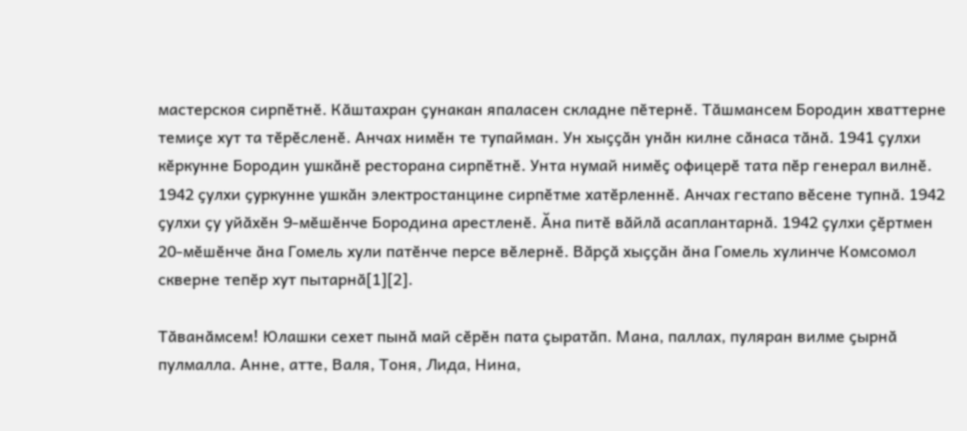мастерскоя сирпӗтнӗ. Кӑштахран ҫунакан япаласен складне пӗтернӗ. Тӑшмансем Бородин хваттерне темиҫе хут та тӗрӗсленӗ. Анчах нимӗн те тупайман. Ун хыҫҫӑн унӑн килне сӑнаса тӑнӑ. 1941 ҫулхи кӗркунне Бородин ушкӑнӗ ресторана сирпӗтнӗ. Унта нумай нимӗҫ офицерӗ тата пӗр генерал вилнӗ. 1942 ҫулхи ҫуркунне ушкӑн электростанцине сирпӗтме хатӗрленнӗ. Анчах гестапо вӗсене тупнӑ. 1942 ҫулхи ҫу уйӑхӗн 9-мӗшӗнче Бородина арестленӗ. Ӑна питӗ вӑйлӑ асаплантарнӑ. 1942 ҫулхи ҫӗртмен 20-мӗшӗнче ӑна Гомель хули патӗнче персе вӗлернӗ. Вӑрҫӑ хыҫҫӑн ӑна Гомель хулинче Комсомол скверне тепӗр хут пытарнӑ[1][2].

Тӑванӑмсем! Юлашки сехет пынӑ май сӗрӗн пата ҫыратӑп. Мана, паллах, пуляран вилме ҫырнӑ пулмалла. Анне, атте, Валя, Тоня, Лида, Нина,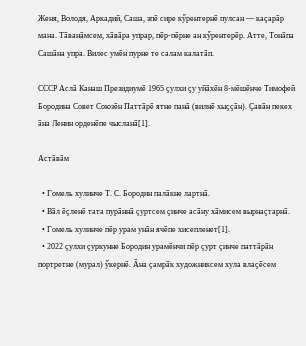Женя, Володя, Аркадий, Саша, эпӗ сире кӳрентернӗ пулсан — каҫарӑр мана. Тӑванӑмсем, хӑвӑра упрар, пӗр-пӗрне ан кӳрентерӗр. Атте, Тонӑпа Сашӑна упра. Вилес умӗн пурне те салам калатӑп.

СССР Аслӑ Канаш Президиумӗ 1965 ҫулхи ҫу уйӑхӗн 8-мӗшӗнче Тимофей Бородина Совет Союзӗн Паттӑрӗ ятне панӑ (вилнӗ хыҫҫӑн). Ҫавӑн пекех ӑна Ленин орденӗпе чысланӑ[1].

Астӑвӑм

  • Гомель хулинче Т. С. Бородин палӑкне лартнӑ.
  • Вӑл ӗҫленӗ тата пурӑннӑ ҫуртсем ҫинче асӑну хӑмисем вырнаҫтарнӑ.
  • Гомель хулинче пӗр урам унӑн ячӗпе хисепленет[1].
  • 2022 ҫулхи ҫуркунне Бородин урамӗнчи пӗр ҫурт ҫинче паттӑрӑн портретне (мурал) ӳкернӗ. Ӑна ҫамрӑк художниксем хула влаҫӗсем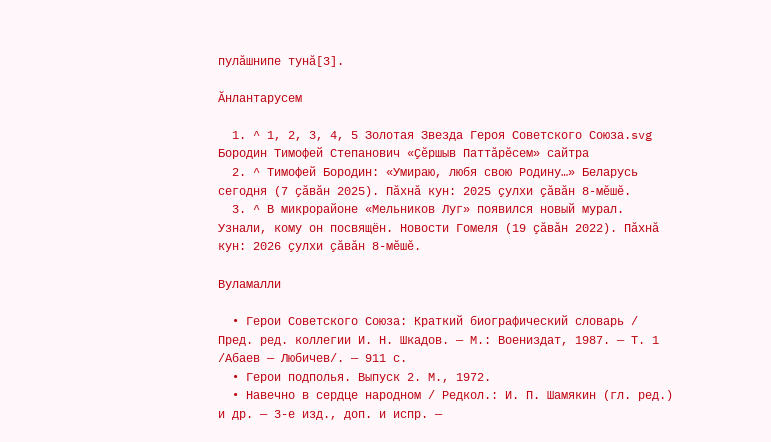пулӑшнипе тунӑ[3].

Ӑнлантарусем

  1. ^ 1, 2, 3, 4, 5 Золотая Звезда Героя Советского Союза.svg Бородин Тимофей Степанович «Ҫӗршыв Паттӑрӗсем» сайтра
  2. ^ Тимофей Бородин: «Умираю, любя свою Родину…» Беларусь сегодня (7 ҫӑвӑн 2025). Пӑхнӑ кун: 2025 ҫулхи ҫӑвӑн 8-мӗшӗ.
  3. ^ В микрорайоне «Мельников Луг» появился новый мурал. Узнали, кому он посвящён. Новости Гомеля (19 ҫӑвӑн 2022). Пӑхнӑ кун: 2026 ҫулхи ҫӑвӑн 8-мӗшӗ.

Вуламалли

  • Герои Советского Союза: Краткий биографический словарь / Пред. ред. коллегии И. Н. Шкадов. — М.: Воениздат, 1987. — Т. 1 /Абаев — Любичев/. — 911 с.
  • Герои подполья. Выпуск 2. М., 1972.
  • Навечно в сердце народном / Редкол.: И. П. Шамякин (гл. ред.) и др. — 3-е изд., доп. и испр. —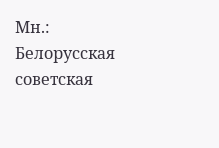Мн.: Белорусская советская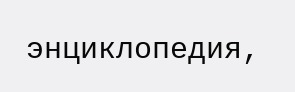энциклопедия,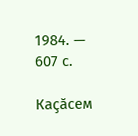1984. — 607 с.

Каҫӑсем